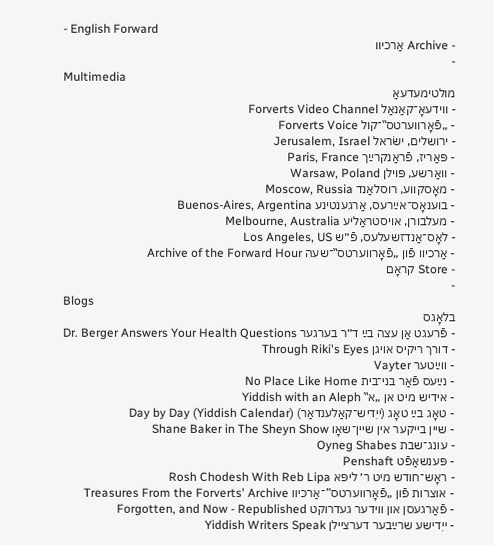- English Forward
- Archive אַרכיוו
-
Multimedia
מולטימעדעאַ
- ווידעאָ־קאַנאַל Forverts Video Channel
- „פֿאָרווערטס‟־קול Forverts Voice
- ירושלים, ישׂראל Jerusalem, Israel
- פּאַריז, פֿראַנקרײַך Paris, France
- וואַרשע, פּוילן Warsaw, Poland
- מאָסקווע, רוסלאַנד Moscow, Russia
- בוענאָס־אײַרעס, אַרגענטינע Buenos-Aires, Argentina
- מעלבורן, אויסטראַליע Melbourne, Australia
- לאָס־אַנדזשעלעס, פֿ״ש Los Angeles, US
- אַרכיוו פֿון „פֿאָרווערטס‟־שעה Archive of the Forward Hour
- Store קראָם
-
Blogs
בלאָגס
- פֿרעגט אַן עצה בײַ ד״ר בערגער Dr. Berger Answers Your Health Questions
- דורך ריקיס אויגן Through Riki's Eyes
- ווײַטער Vayter
- נײַעס פֿאַר בני־בית No Place Like Home
- אידיש מיט אן „א‟ Yiddish with an Aleph
- טאָג בײַ טאָג (ייִדיש־קאַלענדאַר) Day by Day (Yiddish Calendar)
- שיין בייקער אין שיין־שאָו Shane Baker in The Sheyn Show
- עונג־שבת Oyneg Shabes
- פּענשאַפֿט Penshaft
- ראָש־חודש מיט ר׳ ליפּא Rosh Chodesh With Reb Lipa
- אוצרות פֿון „פֿאָרווערטס”־אַרכיוו Treasures From the Forverts' Archive
- פֿאַרגעסן און ווידער געדרוקט Forgotten, and Now - Republished
- ייִדישע שרײַבער דערציילן Yiddish Writers Speak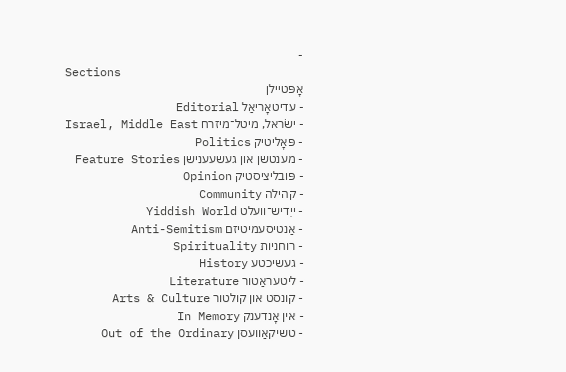-
Sections
אָפּטיילן
- עדיטאָריאַל Editorial
- ישׂראל, מיטל־מיזרח Israel, Middle East
- פּאָליטיק Politics
- מענטשן און געשעענישן Feature Stories
- פּובליציסטיק Opinion
- קהילה Community
- ייִדיש־וועלט Yiddish World
- אַנטיסעמיטיזם Anti-Semitism
- רוחניות Spirituality
- געשיכטע History
- ליטעראַטור Literature
- קונסט און קולטור Arts & Culture
- אין אָנדענק In Memory
- טשיקאַוועסן Out of the Ordinary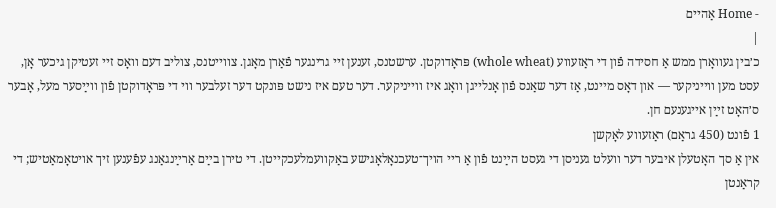- Home אַהיים
|
כ׳בין געוואָרן ממש אַ חסידה פֿון די ראַזעווע (whole wheat) פּראָדוקטן. ערשטנס, זענען זיי גרינגער פֿאַרן מאָגן. צווייטנס, צוליב דעם וואָס זיי זעטיקן גיכער אָן, עסט מען ווייניקער — און דאָס מיינט, אַז דער שאַנס פֿון אָנלייגן וואָג איז ווייניקער. דער טעם איז נישט פּונקט דער זעלבער ווי די פּראָדוקטן פֿון ווײַסער מעל, אָבער ס׳האָט זײַן אייגענעם חן.
1 פֿונט (450 גראַם) ראַזעווע לאָקשן
אין אַ סך האָטעלן איבער דער וועלט געניסן די געסט הײַנט פֿון אַ ריי הויך־טעכנאָלאָגישע באַקוועמלעכקייטן. די טירן בײַם אַרײַנגאַנג עפֿענען זיך אויטאָמאַטיש; די קראַנטן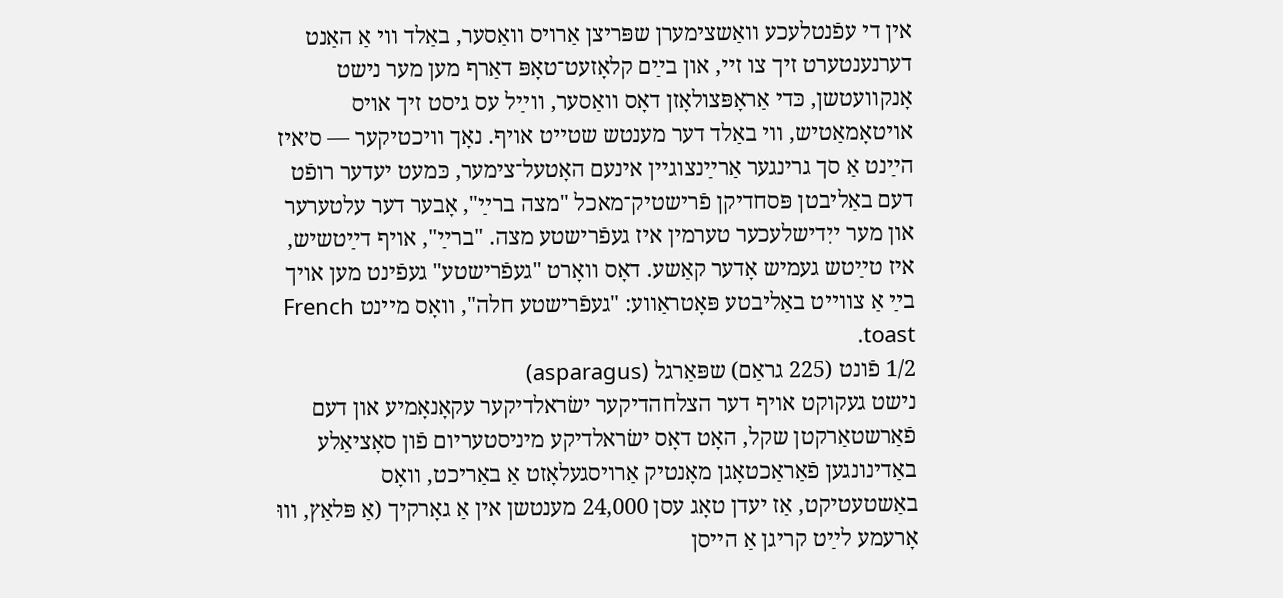אין די עפֿנטלעכע וואַשצימערן שפּריצן אַרויס וואַסער, באַלד ווי אַ האַנט דערנענטערט זיך צו זיי, און בײַם קלאָזעט־טאָפּ דאַרף מען מער נישט אָנקוועטשן, כּדי אַראָפּצולאָזן דאָס וואַסער, ווײַל עס גיסט זיך אויס אויטאָמאַטיש, ווי באַלד דער מענטש שטייט אויף. נאָך וויכטיקער — ס׳איז הײַנט אַ סך גרינגער אַרײַנצוגיין אינעם האָטעל־צימער, כּמעט יעדער רופֿט דעם באַליבטן פּסחדיקן פֿרישטיק־מאכל "מצה ברײַ", אָבער דער עלטערער און מער ייִדישלעכער טערמין איז געפֿרישטע מצה. "ברײַ", אויף דײַטשיש, איז טײַטש געמיש אָדער קאַשע. דאָס וואָרט "געפֿרישטע" געפֿינט מען אויך בײַ אַ צווייט באַליבטע פּאָטראַווע: "געפֿרישטע חלה", וואָס מיינט French toast.
1/2 פֿונט (225 גראַם) שפּאַרגל (asparagus)
נישט געקוקט אויף דער הצלחהדיקער ישׂראלדיקער עקאָנאָמיע און דעם פֿאַרשטאַרקטן שקל, האָט דאָס ישׂראלדיקע מיניסטעריום פֿון סאָציאַלע באַדינונגען פֿאַראַכטאָגן מאָנטיק אַרויסגעלאָזט אַ באַריכט, וואָס באַשטעטיקט, אַז יעדן טאָג עסן 24,000 מענטשן אין אַ גאָרקיך (אַ פּלאַץ, וווּ אָרעמע לײַט קריגן אַ הייסן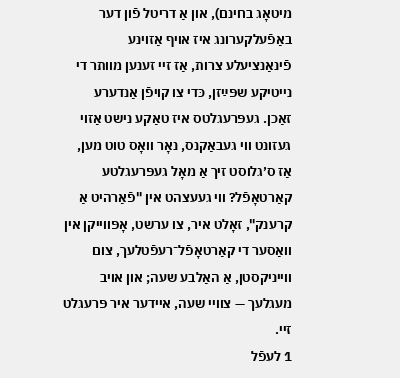מיטאָג בחינם), און אַ דריטל פֿון דער באַפֿעלקערונג איז אויף אַזוינע פֿינאַנציעלע צרות, אַז זיי זענען מוותר די נייטיקע שפּײַזן, כּדי צו קויפֿן אַנדערע זאַכן. געפּרעגלטס איז טאַקע נישט אַזוי געזונט ווי געבאַקנס, נאָר וואָס טוט מען, אַז ס׳גלוסט זיך אַ מאָל געפּרעגלטע קאַרטאָפֿל? ווי געעצהט אין "פֿאַרהיט אַ קרענק", זאָלט איר, צו ערשט, אָפּווייקן אין וואַסער די קאַרטאָפֿל־רעפֿטלעך, צום ווייניקסטן, אַ האַלבע שעה; און אויב מעגלעך — צוויי שעה, איידער איר פּרעגלט זיי.
1 לעפֿל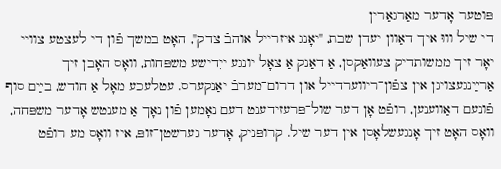פּוטער אָדער מאַרגאַרין
די שיל וווּ איך דאַוון יעדן שבת, "יאָנג איזרייל אוהבֿ צדק", האָט במשך פֿון די לעצטע צוויי יאָר זיך ממשותדיק צעוואַקסן, אַ דאַנק אַ צאָל יונגע ייִדישע משפּחות, וואָס האָבן זיך אַרײַנגעצויגן אין צפֿון־ריווערדייל און דרום־מערבֿ יאַנקערס. עטלעכע מאָל אַ חודש, בײַם סוף פֿונעם דאַווענען, רופֿט אָן דער שול־פּרעזידענט דעם נאָמען פֿון נאָך אַ מענטש אָדער משפּחה, וואָס האָט זיך אָנגעשלאָסן אין דער שיל. קרופּניק, אָדער גערשטן־זופּ, איז וואָס מע רופֿט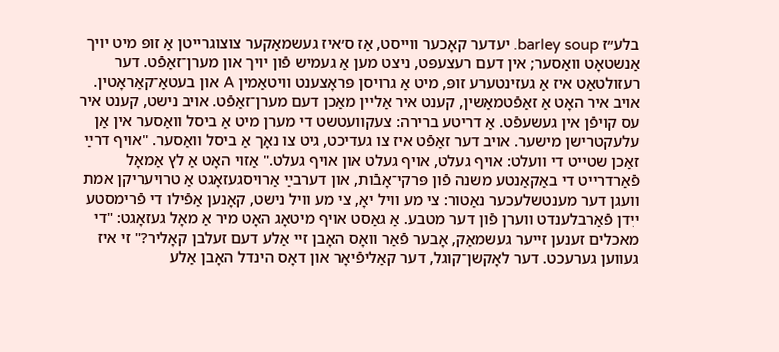בלע״ז barley soup. יעדער קאָכער ווייסט, אַז ס׳איז געשמאַקער צוצוגרייטן אַ זופּ מיט יויך אַנשטאָט וואַסער; אין דעם רעצעפּט, ניצט מען אַ געמיש פֿון יויך און מערן־זאַפֿט. דער רעזולטאַט איז אַ געזינטערע זופּ, מיט אַ גרויסן פּראָצענט וויטאַמין A און בעטאַ־קאַראָטין. אויב איר האָט אַ זאַפֿטמאַשין, קענט איר אַליין מאַכן דעם מערן־זאַפֿט. אויב נישט, קענט איר עס קויפֿן אין געשעפֿט. אַ דריטע ברירה: צעקוועטשט די מערן מיט אַ ביסל וואַסער אין אַן עלעקטרישן מישער. אויב דער זאַפֿט איז צו געדיכט, גיט צו נאָך אַ ביסל וואַסער. "אויף דרײַ זאַכן שטייט די וועלט: אויף געלט, אויף געלט און אויף געלט." אַזוי האָט אַ לץ אַמאָל פֿאַרדרייט די באַקאַנטע משנה פֿון פּרקי־אָבֿות, און דערבײַ אַרויסגעזאָגט אַ טרויעריקן אמת וועגן דער מענטשלעכער נאַטור: צי מע וויל יאָ, צי מע וויל נישט, קאָנען אַפֿילו די פֿרימסטע ייִדן פֿאַרבלענדט ווערן פֿון דער מטבע. אַ גאַסט אויף מיטאָג האָט מיר אַ מאָל געזאָגט: "די מאכלים זענען זייער געשמאַק, אָבער פֿאַר וואָס האָבן זיי אַלע דעם זעלבן קאָליר?" זי איז געווען גערעכט. דער לאָקשן־קוגל, דער קאַליפֿיאָר און דאָס הינדל האָבן אַלע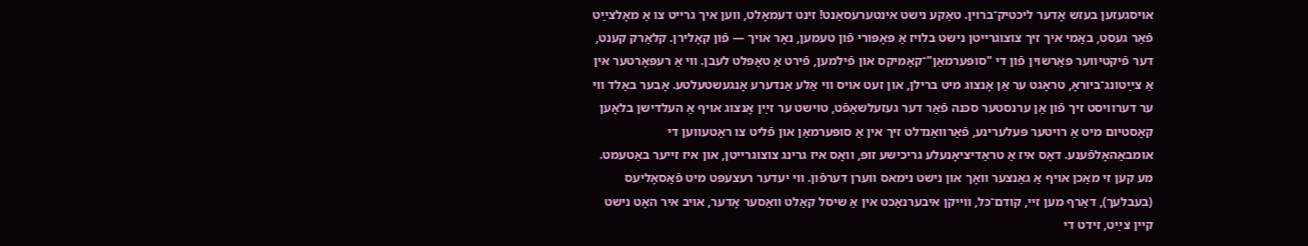אויסגעזען בעזש אָדער ליכטיק־ברוין. טאַקע נישט אינטערעסאַנט! זינט דעמאָלט, ווען איך גרייט צו אַ מאָלצײַט פֿאַר געסט, באַמי איך זיך צוצוגרייטן נישט בלויז אַ פּאָפּורי פֿון טעמען, נאָר אויך — פֿון קאָלירן. קלאַרק קענט, דער פֿיקטיווער פּאַרשוין פֿון די "סופּערמאַן"־קאָמיקס און פֿילמען, פֿירט אַ טאָפּלט לעבן. ווי אַ רעפּאָרטער אין אַ צײַטונג־ביוראָ, טראָגט ער אַן אָנצוג מיט ברילן, און זעט אויס ווי אַלע אַנדערע אָנגעשטעלטע. אָבער באַלד ווי ער דערוויסט זיך פֿון אַן ערנסטער סכּנה פֿאַר דער געזעלשאַפֿט, טוישט ער זײַן אָנצוג אויף אַ העלדישן בלאָען קאָסטיום מיט אַ רויטער פּעלערינע, פֿאַרוואַנדלט זיך אין אַ סופּערמאַן און פֿליט צו ראַטעווען די אומבאַהאָלפֿענע. דאָס איז אַ טראַדיציאָנעלע גריכישע זופּ, וואָס איז גרינג צוצוגרייטן, און איז זייער באַטעמט. מע קען זי מאַכן אויף אַ גאַנצער וואָך און נישט נימאס ווערן דערפֿון. ווי יעדער רעצעפּט מיט פֿאַסאָליעס (בעבלעך), דאַרף מען זיי, קודם־כּל, ווייקן איבערנאַכט אין אַ שיסל קאַלט וואַסער אָדער, אויב איר האָט נישט קיין צײַט, זידט די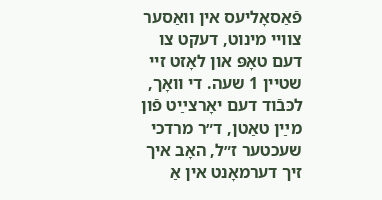פֿאַסאָליעס אין וואַסער צוויי מינוט, דעקט צו דעם טאָפּ און לאָזט זיי שטיין 1 שעה. די וואָך, לכּבֿוד דעם יאָרצײַט פֿון מײַן טאַטן, ד״ר מרדכי שעכטער ז״ל, האָב איך זיך דערמאָנט אין אַ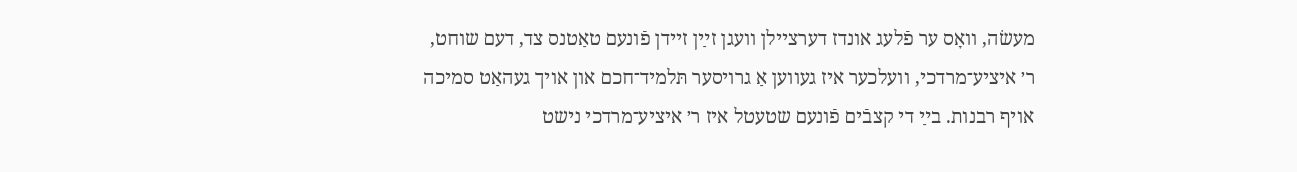מעשׂה, וואָס ער פֿלעג אונדז דערציילן וועגן זײַן זיידן פֿונעם טאַטנס צד, דעם שוחט, ר׳ איציע־מרדכי, וועלכער איז געווען אַ גרויסער תּלמיד־חכם און אויך געהאַט סמיכה אויף רבנות. בײַ די קצבֿים פֿונעם שטעטל איז ר׳ איציע־מרדכי נישט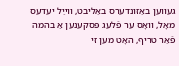געווען באַזונדערס באַליבט, ווײַל יעדעס מאָל, וואָס ער פֿלעג פּסקענען אַ בהמה פֿאַר טריף, האָט מען זי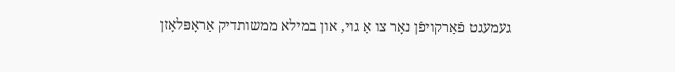געמעגט פֿאַרקויפֿן נאָר צו אַ גוי, און במילא ממשותדיק אַראָפּלאָזן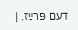דעם פּרײַז. |